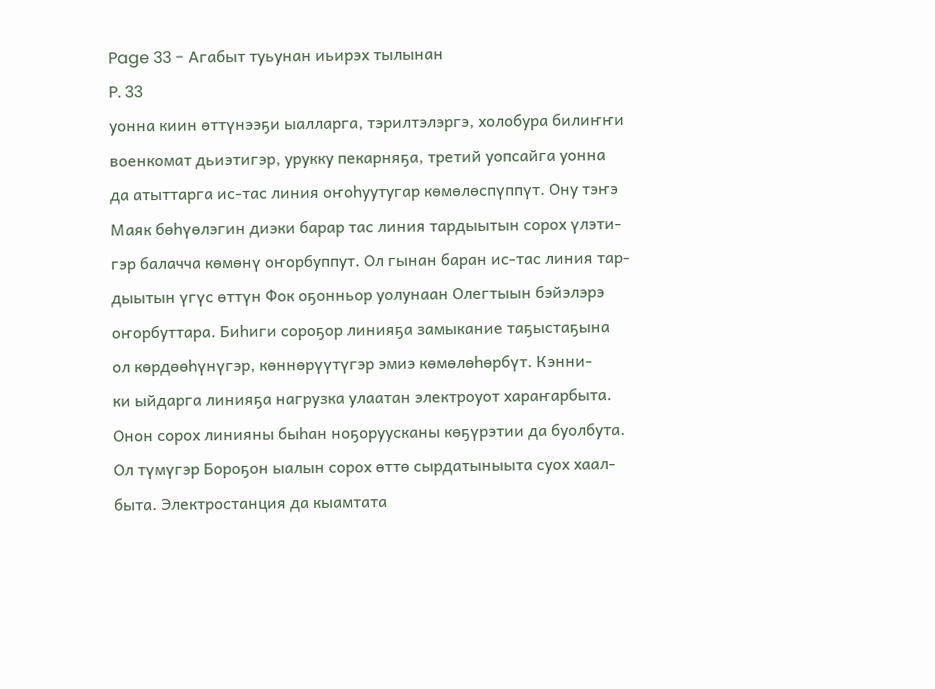Page 33 - Агабыт туьунан иьирэх тылынан
P. 33
уонна киин өттүнээҕи ыалларга, тэрилтэлэргэ, холобура билиҥҥи
военкомат дьиэтигэр, урукку пекарняҕа, третий уопсайга уонна
да атыттарга ис-тас линия оҥоһуутугар көмөлөспүппүт. Ону тэҥэ
Маяк бөһүөлэгин диэки барар тас линия тардыытын сорох үлэти-
гэр балачча көмөнү оҥорбуппут. Ол гынан баран ис-тас линия тар-
дыытын үгүс өттүн Фок оҕонньор уолунаан Олегтыын бэйэлэрэ
оҥорбуттара. Биһиги сороҕор линияҕа замыкание таҕыстаҕына
ол көрдөөһүнүгэр, көннөрүүтүгэр эмиэ көмөлөһөрбүт. Кэнни-
ки ыйдарга линияҕа нагрузка улаатан электроуот хараҥарбыта.
Онон сорох линияны быһан ноҕоруусканы көҕүрэтии да буолбута.
Ол түмүгэр Бороҕон ыалын сорох өттө сырдатыныыта суох хаал-
быта. Электростанция да кыамтата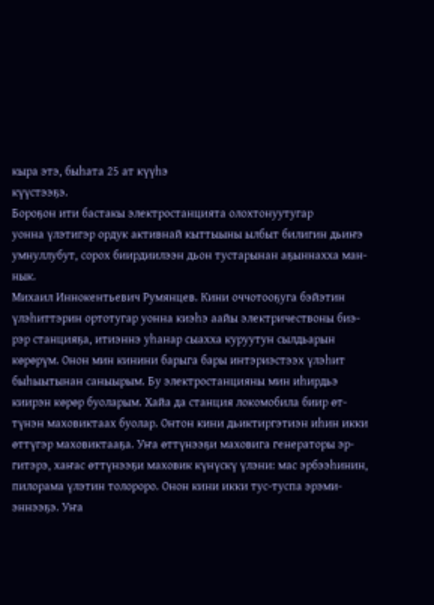кыра этэ, быһата 25 ат күүһэ
күүстээҕэ.
Бороҕон ити бастакы электростанцията олохтонуутугар
уонна үлэтигэр ордук активнай кыттыыны ылбыт билигин дьиҥэ
умнуллубут, сорох биирдиилээн дьон тустарынан аҕыннахха ман-
нык.
Михаил Иннокентьевич Румянцев. Кини оччотооҕуга бэйэтин
үлэһиттэрин ортотугар уонна киэһэ аайы электричествоны биэ-
рэр станцияҕа, итиэннэ уһанар сыахха куруутун сылдьарын
көрөрүм. Онон мин кинини барыга бары интэриэстээх үлэһит
быһыытынан саныырым. Бу электростанцияны мин иһирдьэ
киирэн көрөр буоларым. Хайа да станция локомобила биир өт-
түнэн маховиктаах буолар. Онтон кини дьиктиргэтиэн иһин икки
өттүгэр маховиктааҕа. Уҥа өттүнээҕи маховига генераторы эр-
гитэрэ, хаҥас өттүнээҕи маховик күнүскү үлэни: мас эрбээһинин,
пилорама үлэтин толороро. Онон кини икки тус-туспа эрэми-
эннээҕэ. Уҥа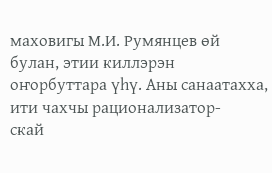маховигы М.И. Румянцев өй булан, этии киллэрэн
оҥорбуттара үһү. Аны санаатахха, ити чахчы рационализатор-
скай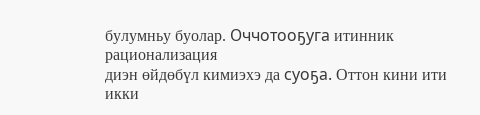булумньу буолар. Оччотооҕуга итинник рационализация
диэн өйдөбүл кимиэхэ да суоҕа. Оттон кини ити икки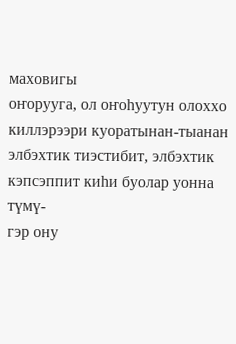маховигы
оҥорууга, ол оҥоһуутун олоххо киллэрээри куоратынан-тыанан
элбэхтик тиэстибит, элбэхтик кэпсэппит киһи буолар уонна түмү-
гэр ону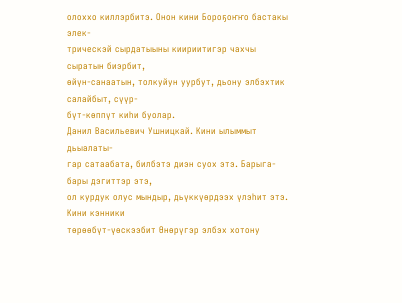олоххо киллэрбитэ. Онон кини Бороҕоҥҥо бастакы элек-
трическэй сырдатыыны киириитигэр чахчы сыратын биэрбит,
өйүн-санаатын, толкуйун уурбут, дьону элбэхтик салайбыт, сүүр-
бүт-көппүт киһи буолар.
Данил Васильевич Ушницкай. Кини ылыммыт дьыалаты-
гар сатаабата, билбэтэ диэн суох этэ. Барыга-бары дэгиттэр этэ,
ол курдук олус мындыр, дьүккүөрдээх үлэһит этэ. Кини кэнники
төрөөбүт-үөскээбит Өнөрүгэр элбэх хотону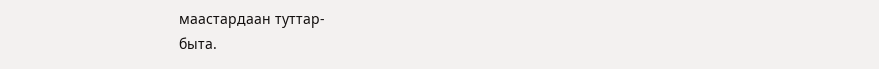маастардаан туттар-
быта.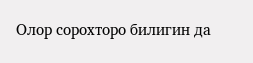Олор сорохторо билигин да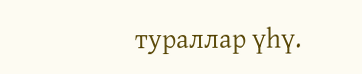тураллар үһү.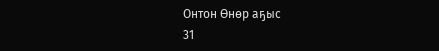Онтон Өнөр аҕыс
31